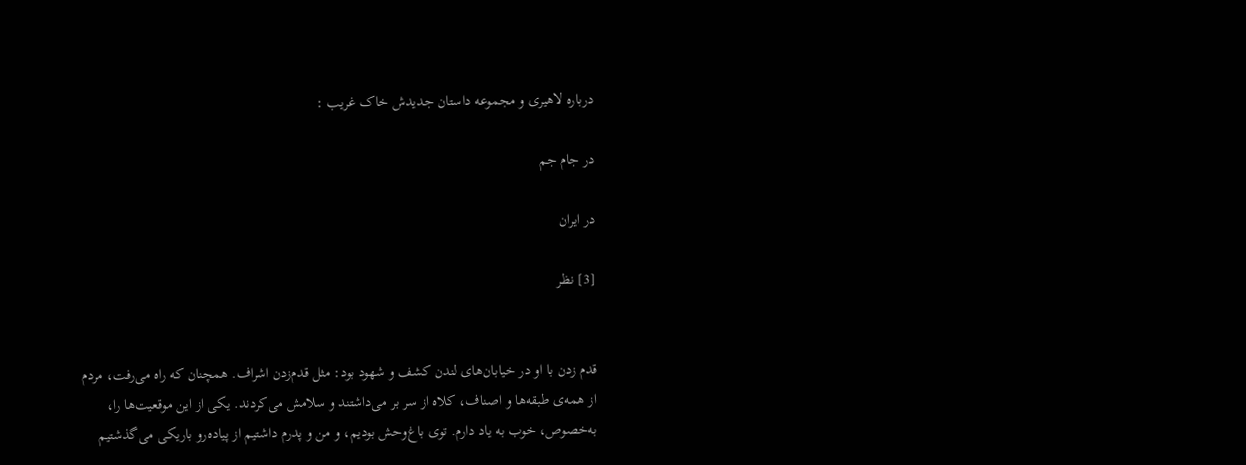درباره لاهیری و مجموعه داستان جدیدش خاک غریب :

در جام جم

در ایران

[3] نظر


قدم زدن با او در خیابان‌های لندن کشف و شهود بود: مثل قدم‌زدن اشراف. همچنان که راه می‌رفت، مردم از همه‌ی طبقه‌ها و اصناف، کلاه از سر بر می‌داشتند و سلامش می‌کردند. یکی از این موقعیت‌ها را، به‌خصوص، خوب به یاد دارم. توی باغ‌وحش بودیم، و من و پدرم داشتیم از پیاده‌رو باریکی می‌گذشتیم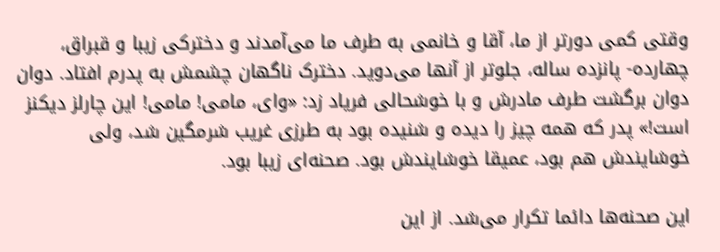وقتی کمی دورتر از ما، آقا و خانمی به طرف ما می‌آمدند و دخترکی زیبا و قبراق، چهارده- پانزده ساله، جلوتر از آنها می‌دوید. دخترک ناگهان چشمش به پدرم افتاد. دوان دوان برگشت طرف مادرش و با خوشحالی فریاد زد: «وای، مامی! مامی! این چارلز دیکنز است!» پدر که همه چیز را دیده و شنیده بود به طرزی غریب شرمگین شد، ولی خوشایندش هم بود، عمیقا خوشایندش بود. صحنه‌ای زیبا بود.

این صحنه‌ها دائما تکرار می‌شد. از این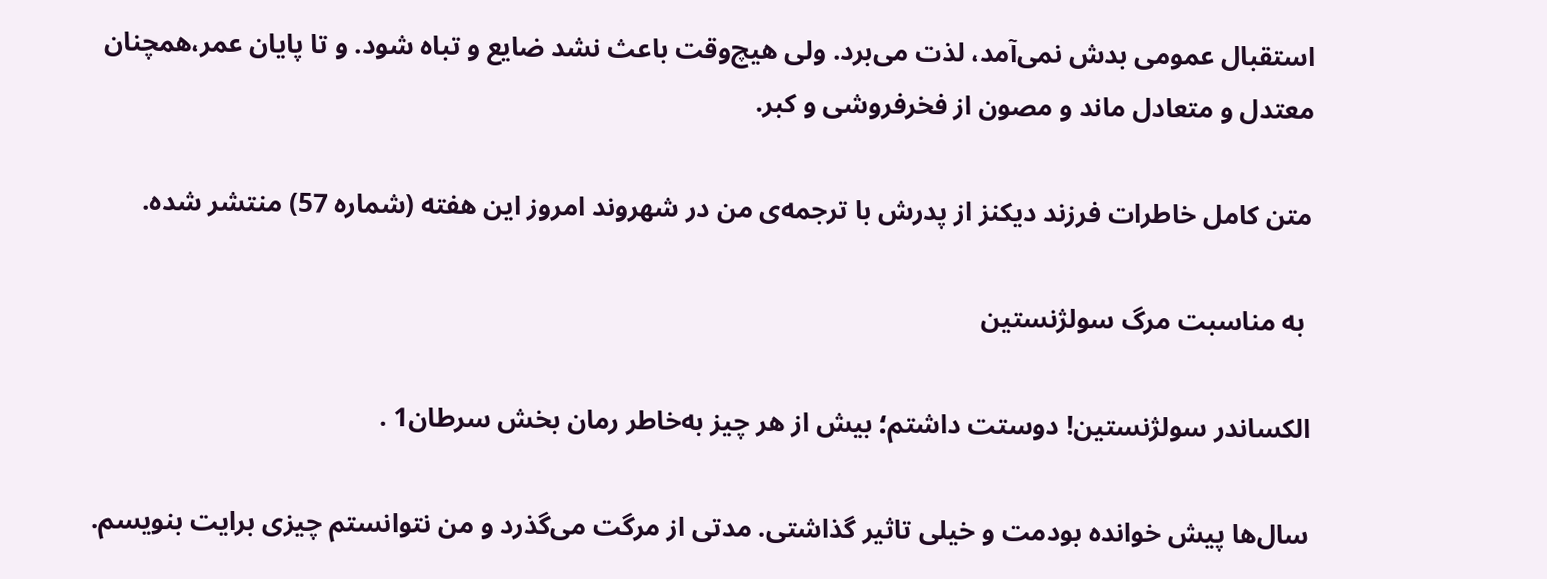استقبال عمومی بدش نمی‌آمد، لذت می‌برد. ولی هیچ‌وقت باعث نشد ضایع و تباه شود. و تا پایان عمر،‌همچنان معتدل و متعادل ماند و مصون از فخرفروشی و کبر.

متن کامل خاطرات فرزند دیکنز از پدرش با ترجمه‌ی من در شهروند امروز این هفته (شماره 57) منتشر شده.

 به مناسبت مرگ سولژنستین

الکساندر سولژنستین! دوستت داشتم؛ بیش از هر چیز به‌خاطر رمان بخش سرطان1 .

سال‌ها پیش خوانده بودمت و خیلی تاثیر گذاشتی. مدتی از مرگت می‌گذرد و من نتوانستم چیزی برایت بنویسم.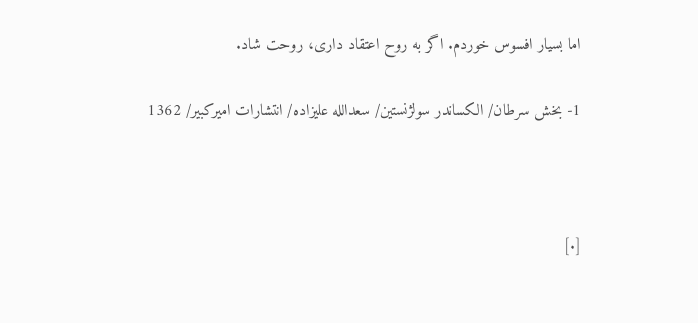اما بسیار افسوس خوردم. اگر به روح اعتقاد داری، روحت شاد.

1- بخش سرطان/ الکساندر سولژنستین/ سعدالله علیزاده/ انتشارات امیرکبیر/ 1362



[.]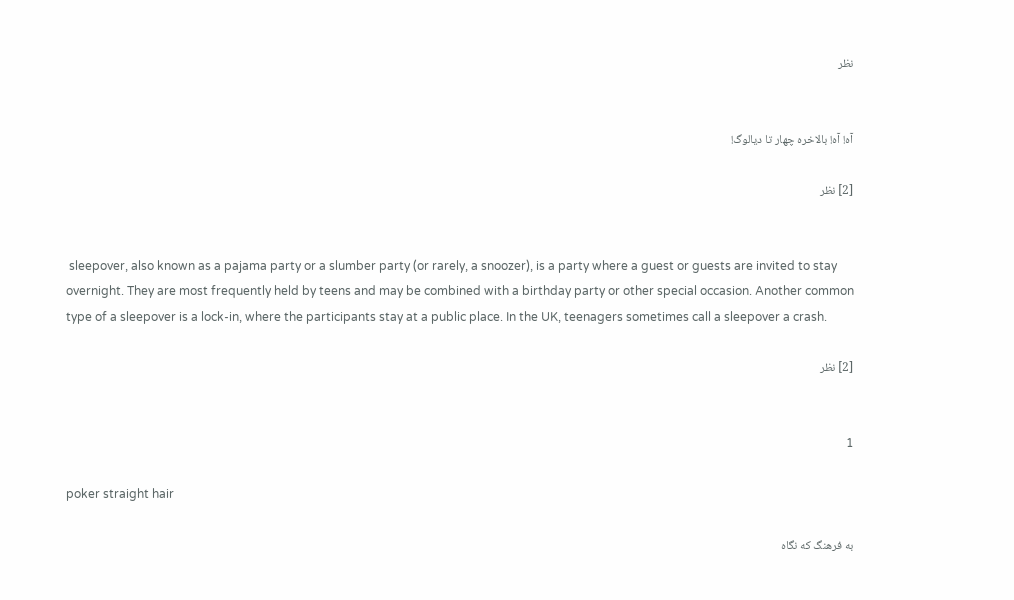نظر


آه! آه! بالاخره چهار تا دیالوگ!

[2] نظر


 sleepover, also known as a pajama party or a slumber party (or rarely, a snoozer), is a party where a guest or guests are invited to stay overnight. They are most frequently held by teens and may be combined with a birthday party or other special occasion. Another common type of a sleepover is a lock-in, where the participants stay at a public place. In the UK, teenagers sometimes call a sleepover a crash.

[2] نظر


1

poker straight hair

به فرهنگ که نگاه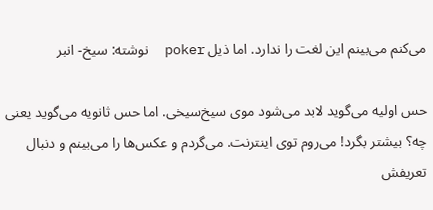می‌کنم می‌بینم این لغت را ندارد. اما ذیل poker  نوشته: سیخ- انبر

حس اولیه می‌گوید لابد می‌شود موی سیخ‌سیخی. اما حس ثانویه می‌گوید یعنی چه؟ بیشتر بگرد! می‌روم توی اینترنت. می‌گردم و عکس‌ها را می‌بینم و دنبال تعریفش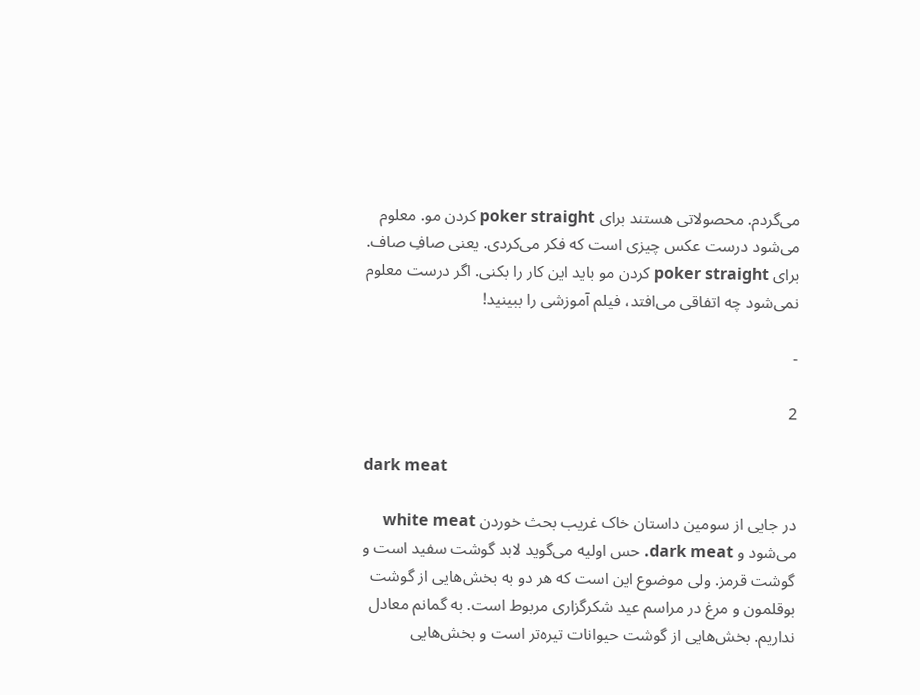می‌گردم. محصولاتی هستند برای poker straight کردن مو. معلوم می‌شود درست عکس چیزی است که فکر می‌کردی. یعنی صافِ صاف. برای poker straight کردن مو باید این کار را بکنی. اگر درست معلوم نمی‌شود چه اتفاقی می‌افتد، فیلم آموزشی را ببینید!

-

2

dark meat

در جایی از سومین داستان خاک غریب بحث خوردن white meat می‌شود و dark meat. حس اولیه می‌گوید لابد گوشت سفید است و گوشت قرمز. ولی موضوع این است که هر دو به بخش‌هایی از گوشت بوقلمون و مرغ در مراسم عید شکرگزاری مربوط است. به گمانم معادل نداریم. بخش‌هایی از گوشت حیوانات تیره‌تر است و بخش‌هایی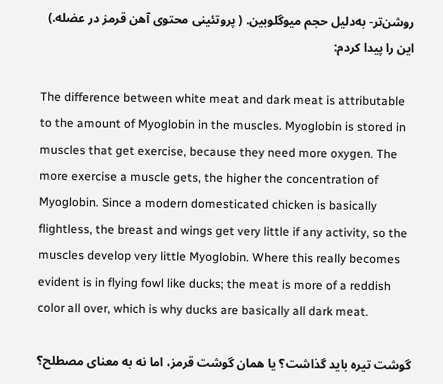روشن‌تر- به‌دلیل حجم میوگلوبین. ( پروتئینی محتوی آهن قرمز در عضله.) این را پیدا کردم:

The difference between white meat and dark meat is attributable to the amount of Myoglobin in the muscles. Myoglobin is stored in muscles that get exercise, because they need more oxygen. The more exercise a muscle gets, the higher the concentration of Myoglobin. Since a modern domesticated chicken is basically flightless, the breast and wings get very little if any activity, so the muscles develop very little Myoglobin. Where this really becomes evident is in flying fowl like ducks; the meat is more of a reddish color all over, which is why ducks are basically all dark meat.

گوشت تیره باید گذاشت؟ یا همان گوشت قرمز، اما نه به معنای مصطلح؟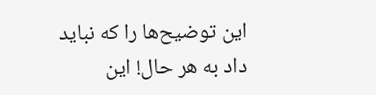این توضیح‌ها را که نباید داد به هر حال! این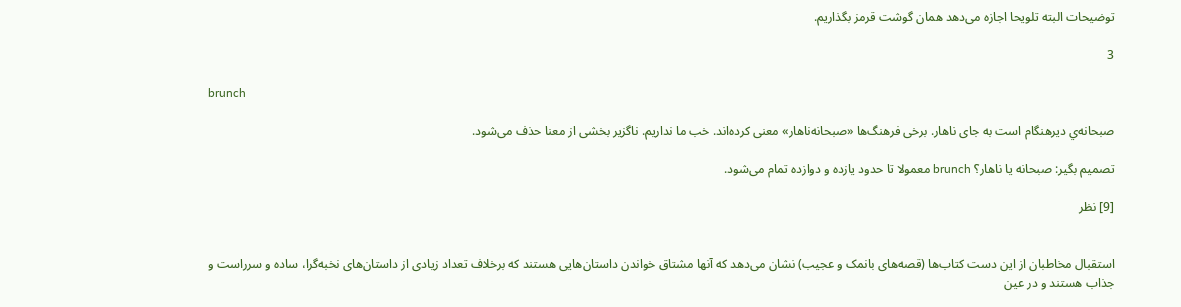توضیحات البته تلویحا اجازه می‌دهد همان گوشت قرمز بگذاریم.

3

brunch

صبحانه‌ي دیرهنگام است به جای ناهار. برخی فرهنگ‌ها «صبحانه‌ناهار» معنی کرده‌اند. خب ما نداریم. ناگزیر بخشی از معنا حذف می‌شود.

تصمیم بگیر: صبحانه یا ناهار؟ brunch معمولا تا حدود یازده و دوازده تمام می‌شود.

[9] نظر


استقبال مخاطبان از این دست كتاب‌ها (قصه‌های بانمک و عجیب) نشان می‌دهد كه آنها مشتاق خواندن داستان‌هایی هستند كه برخلاف تعداد زیادی از داستان‌های نخبه‌گرا، ساده و سرراست و جذاب هستند و در عین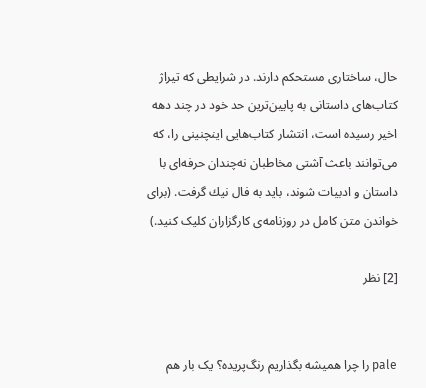حال، ساختاری مستحكم دارند. در شرایطی كه تیراژ كتاب‌های داستانی به پایین‌ترین حد خود در چند دهه اخیر رسیده است، انتشار كتاب‌هایی اینچنینی را، كه می‌توانند باعث آشتی مخاطبان نه‌چندان حرفه‌ای با داستان و ادبیات شوند، باید به فال نیك گرفت. (برای خواندن متن کامل در روزنامه‌ی کارگزاران کلیک کنید.)

[2] نظر


pale را چرا همیشه بگذاریم رنگ‌پریده؟ یک بار هم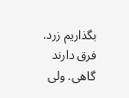بگذاریم زرد. فرق دارند گاهی. ولی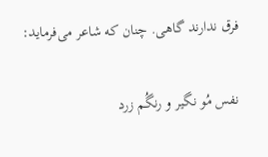فرق ندارند گاهی. چنان که شاعر می‌فرماید:

نفس مُو نگیر و رنگُم زرد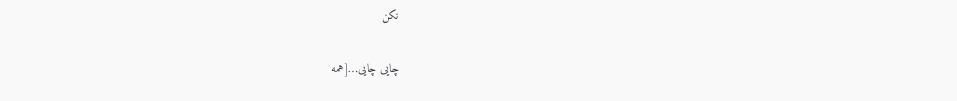نکن

چایی چایی…[همه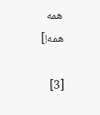همه همه!]

[3]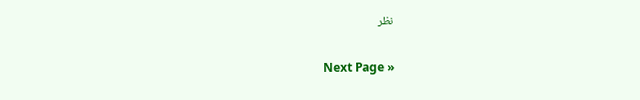نظر

Next Page »